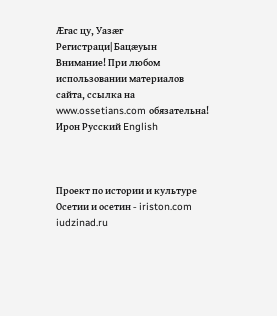Æгас цу, Уазæг
Регистраци| Бацæуын
Внимание! При любом использовании материалов сайта, ссылка на www.ossetians.com обязательна!
Ирон Русский English



Проект по истории и культуре Осетии и осетин - iriston.com iudzinad.ru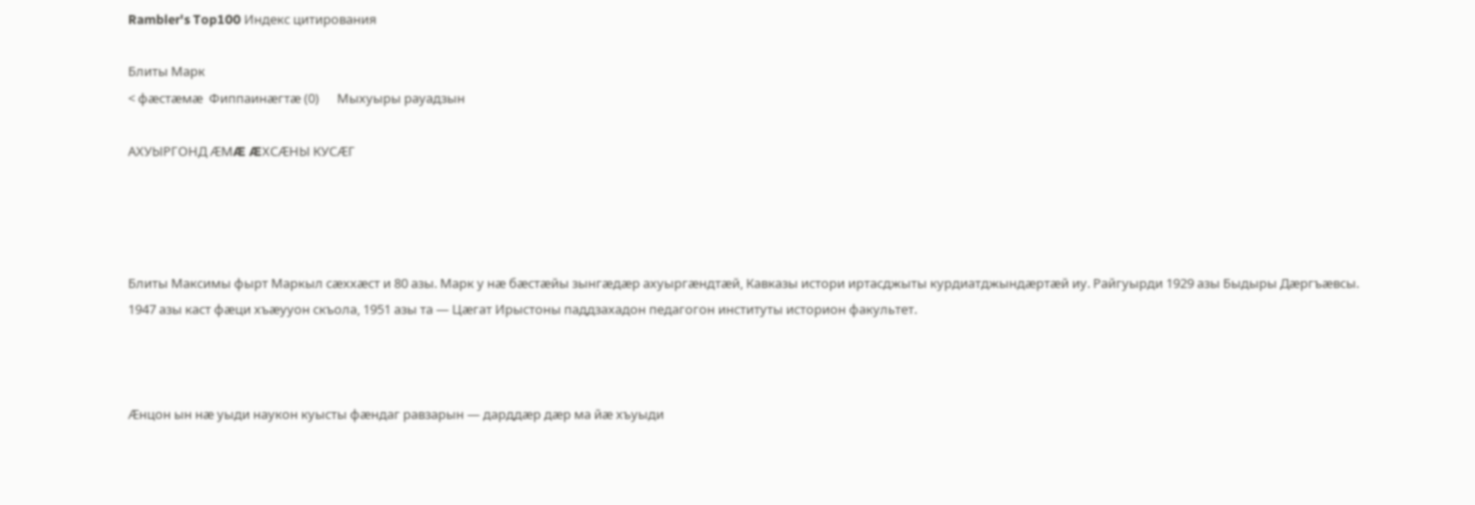Rambler's Top100 Индекс цитирования

Блиты Марк
< фæстæмæ  Фиппаинæгтæ (0)      Мыхуыры рауадзын

АХУЫРГОНД ÆМÆ ÆХСÆНЫ КУСÆГ




Блиты Максимы фырт Маркыл сæххæст и 80 азы. Марк у нæ бæстæйы зынгæдæр ахуыргæндтæй, Кавказы истори иртасджыты курдиатджындæртæй иу. Райгуырди 1929 азы Быдыры Дæргъæвсы. 1947 азы каст фæци хъæууон скъола, 1951 азы та — Цæгат Ирыстоны паддзахадон педагогон институты историон факультет.



Æнцон ын нæ уыди наукон куысты фæндаг равзарын — дарддæр дæр ма йæ хъуыди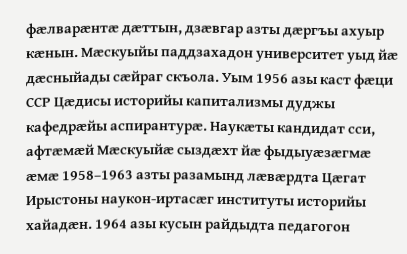фæлварæнтæ дæттын, дзæвгар азты дæргъы ахуыр кæнын. Мæскуыйы паддзахадон университет уыд йæ дæсныйады сæйраг скъола. Уым 1956 азы каст фæци ССР Цæдисы историйы капитализмы дуджы кафедрæйы аспирантурæ. Наукæты кандидат сси, афтæмæй Мæскуыйæ сыздæхт йæ фыдыуæзæгмæ æмæ 1958–1963 азты разамынд лæвæрдта Цæгат Ирыстоны наукон-иртасæг институты историйы хайадæн. 1964 азы кусын райдыдта педагогон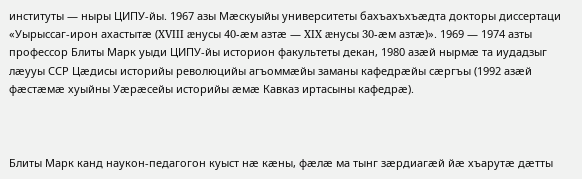институты — ныры ЦИПУ-йы. 1967 азы Мæскуыйы университеты бахъахъхъæдта докторы диссертаци «Уырыссаг-ирон ахастытæ (XVIII æнусы 40-æм азтæ — XIX æнусы 30-æм азтæ)». 1969 — 1974 азты профессор Блиты Марк уыди ЦИПУ-йы историон факультеты декан, 1980 азæй нырмæ та иудадзыг лæууы ССР Цæдисы историйы революцийы агъоммæйы заманы кафедрæйы сæргъы (1992 азæй фæстæмæ хуыйны Уæрæсейы историйы æмæ Кавказ иртасыны кафедрæ).



Блиты Марк канд наукон-педагогон куыст нæ кæны, фæлæ ма тынг зæрдиагæй йæ хъарутæ дæтты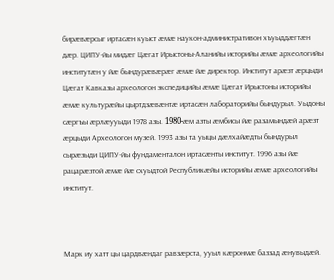бирæвæрсыг иртасæн куыст æмæ наукон-административон хъуыддæгтæн дæр. ЦИПУ-йы мидæг Цæгат Ирыстоны-Аланийы историйы æмæ археологийы институтæн у йæ бындурæвæрæг æмæ йæ директор. Институт арæзт æрцыди Цæгат Кавказы археологон экспедицийы æмæ Цæгат Ирыстоны историйы æмæ культурæйы цыртдзæвæнтæ иртасæн лабораторийы бындурыл. Уыдоны сæргъы æрлæууыди 1978 азы. 1980-æм азты æмбисы йæ разамындæй арæзт æрцыди Археологон музей. 1993 азы та уыцы дæлхайæдты бындурыл сырæзыди ЦИПУ-йы фундаменталон иртасæнты институт. 1996 азы йæ рацарæзтой æмæ йæ схуыдтой Республикæйы историйы æмæ археологийы институт.



Марк иу хатт цы цардвæндаг равзæрста, ууыл кæронмæ баззад æнувыдæй.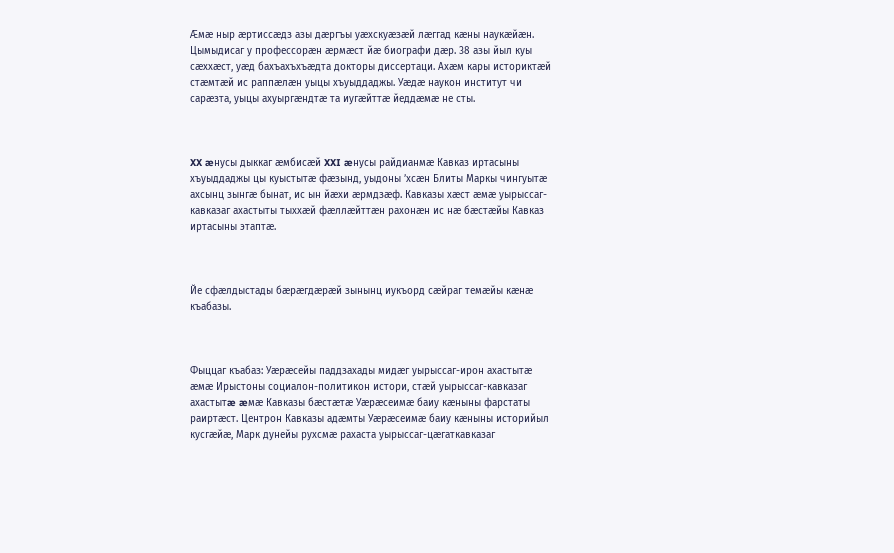Æмæ ныр æртиссæдз азы дæргъы уæхскуæзæй лæггад кæны наукæйæн. Цымыдисаг у профессорæн æрмæст йæ биографи дæр. 38 азы йыл куы сæххæст, уæд бахъахъхъæдта докторы диссертаци. Ахæм кары историктæй стæмтæй ис раппæлæн уыцы хъуыддаджы. Уæдæ наукон институт чи сарæзта, уыцы ахуыргæндтæ та иугæйттæ йеддæмæ не сты.



XX æнусы дыккаг æмбисæй XXI æнусы райдианмæ Кавказ иртасыны хъуыддаджы цы куыстытæ фæзынд, уыдоны ’хсæн Блиты Маркы чингуытæ ахсынц зынгæ бынат, ис ын йæхи æрмдзæф. Кавказы хæст æмæ уырыссаг-кавказаг ахастыты тыххæй фæллæйттæн рахонæн ис нæ бæстæйы Кавказ иртасыны этаптæ.



Йе сфæлдыстады бæрæгдæрæй зынынц иукъорд сæйраг темæйы кæнæ къабазы.



Фыццаг къабаз: Уæрæсейы паддзахады мидæг уырыссаг-ирон ахастытæ æмæ Ирыстоны социалон-политикон истори, стæй уырыссаг-кавказаг ахастытæ æмæ Кавказы бæстæтæ Уæрæсеимæ баиу кæныны фарстаты раиртæст. Центрон Кавказы адæмты Уæрæсеимæ баиу кæныны историйыл кусгæйæ, Марк дунейы рухсмæ рахаста уырыссаг-цæгаткавказаг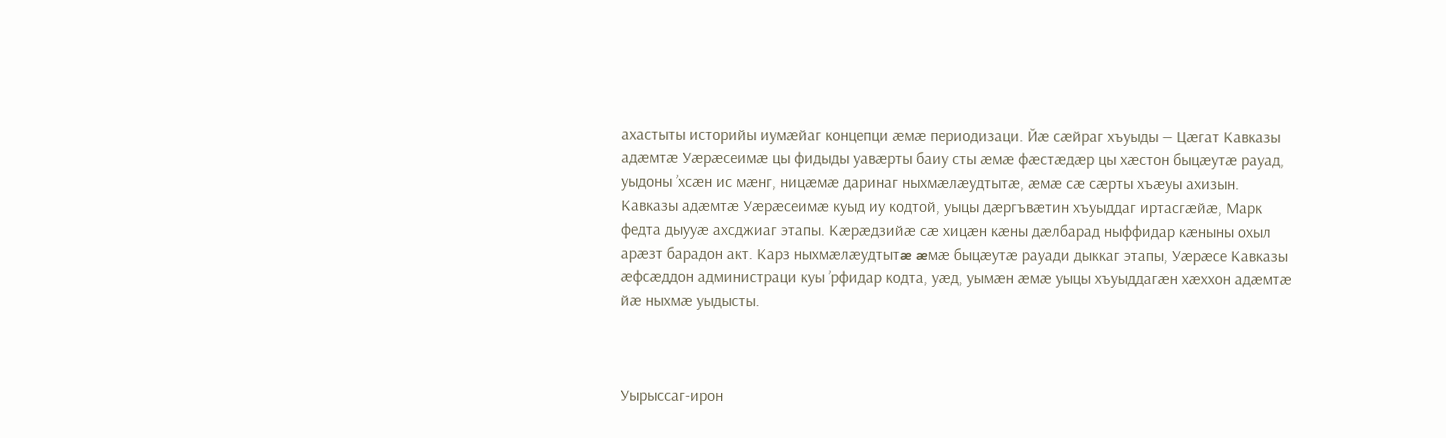ахастыты историйы иумæйаг концепци æмæ периодизаци. Йæ сæйраг хъуыды — Цæгат Кавказы адæмтæ Уæрæсеимæ цы фидыды уавæрты баиу сты æмæ фæстæдæр цы хæстон быцæутæ рауад, уыдоны ’хсæн ис мæнг, ницæмæ даринаг ныхмæлæудтытæ, æмæ сæ сæрты хъæуы ахизын. Кавказы адæмтæ Уæрæсеимæ куыд иу кодтой, уыцы дæргъвæтин хъуыддаг иртасгæйæ, Марк федта дыууæ ахсджиаг этапы. Кæрæдзийæ сæ хицæн кæны дæлбарад ныффидар кæныны охыл арæзт барадон акт. Карз ныхмæлæудтытæ æмæ быцæутæ рауади дыккаг этапы, Уæрæсе Кавказы æфсæддон администраци куы ’рфидар кодта, уæд, уымæн æмæ уыцы хъуыддагæн хæххон адæмтæ йæ ныхмæ уыдысты.



Уырыссаг-ирон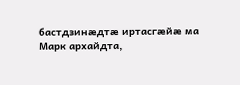бастдзинæдтæ иртасгæйæ ма Марк архайдта,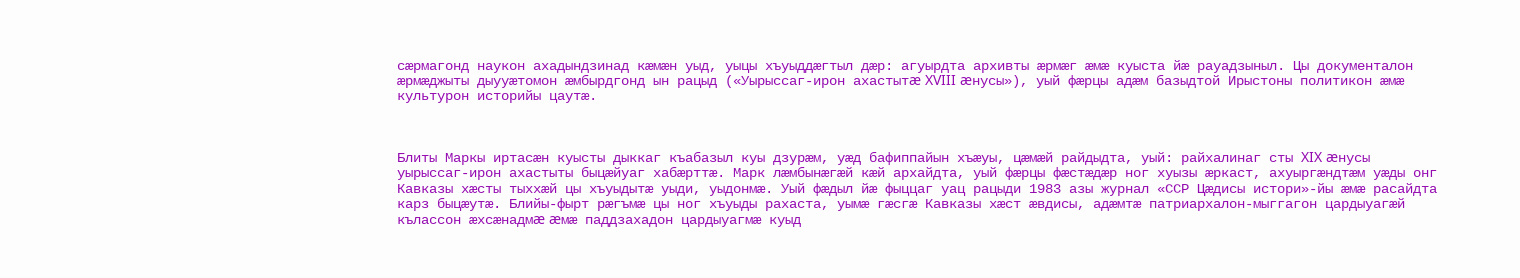сæрмагонд наукон ахадындзинад кæмæн уыд, уыцы хъуыддæгтыл дæр: агуырдта архивты æрмæг æмæ куыста йæ рауадзыныл. Цы документалон æрмæджыты дыууæтомон æмбырдгонд ын рацыд («Уырыссаг-ирон ахастытæ XVIII æнусы»), уый фæрцы адæм базыдтой Ирыстоны политикон æмæ культурон историйы цаутæ.



Блиты Маркы иртасæн куысты дыккаг къабазыл куы дзурæм, уæд бафиппайын хъæуы, цæмæй райдыдта, уый: райхалинаг сты XIX æнусы уырыссаг-ирон ахастыты быцæйуаг хабæрттæ. Марк лæмбынæгæй кæй архайдта, уый фæрцы фæстæдæр ног хуызы æркаст, ахуыргæндтæм уæды онг Кавказы хæсты тыххæй цы хъуыдытæ уыди, уыдонмæ. Уый фæдыл йæ фыццаг уац рацыди 1983 азы журнал «ССР Цæдисы истори»-йы æмæ расайдта карз быцæутæ. Блийы-фырт рæгъмæ цы ног хъуыды рахаста, уымæ гæсгæ Кавказы хæст æвдисы, адæмтæ патриархалон-мыггагон цардыуагæй кълассон æхсæнадмæ æмæ паддзахадон цардыуагмæ куыд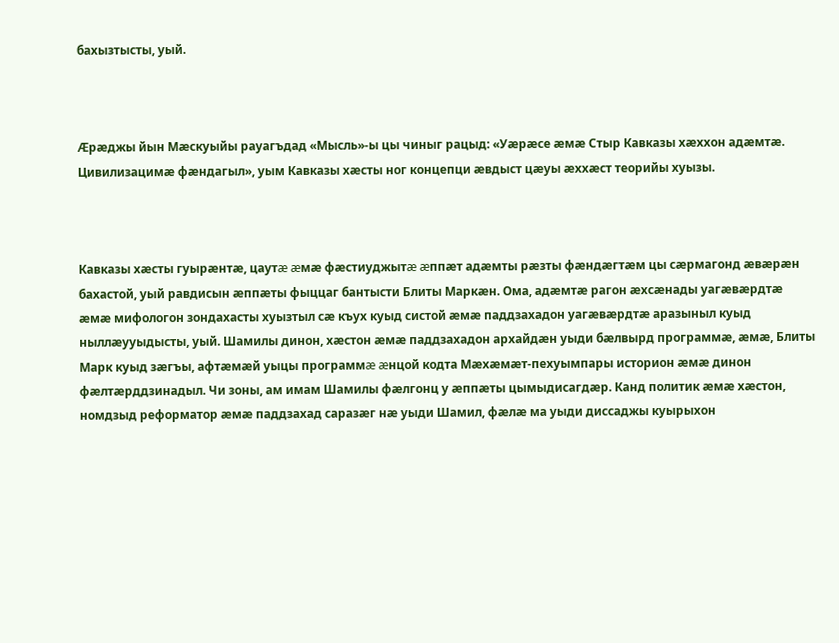бахызтысты, уый.



Æрæджы йын Мæскуыйы рауагъдад «Мысль»-ы цы чиныг рацыд: «Уæрæсе æмæ Стыр Кавказы хæххон адæмтæ. Цивилизацимæ фæндагыл», уым Кавказы хæсты ног концепци æвдыст цæуы æххæст теорийы хуызы.



Кавказы хæсты гуырæнтæ, цаутæ æмæ фæстиуджытæ æппæт адæмты рæзты фæндæгтæм цы сæрмагонд æвæрæн бахастой, уый равдисын æппæты фыццаг бантысти Блиты Маркæн. Ома, адæмтæ рагон æхсæнады уагæвæрдтæ æмæ мифологон зондахасты хуызтыл сæ къух куыд систой æмæ паддзахадон уагæвæрдтæ аразыныл куыд ныллæууыдысты, уый. Шамилы динон, хæстон æмæ паддзахадон архайдæн уыди бæлвырд программæ, æмæ, Блиты Марк куыд зæгъы, афтæмæй уыцы программæ æнцой кодта Мæхæмæт-пехуымпары историон æмæ динон фæлтæрддзинадыл. Чи зоны, ам имам Шамилы фæлгонц у æппæты цымыдисагдæр. Канд политик æмæ хæстон, номдзыд реформатор æмæ паддзахад саразæг нæ уыди Шамил, фæлæ ма уыди диссаджы куырыхон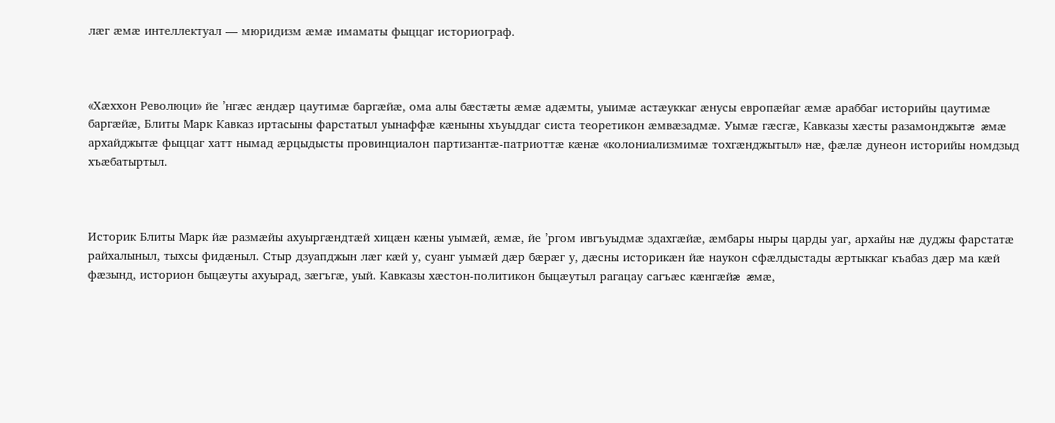лæг æмæ интеллектуал — мюридизм æмæ имаматы фыццаг историограф.



«Хæххон Революци» йе ’нгæс æндæр цаутимæ баргæйæ, ома алы бæстæты æмæ адæмты, уыимæ астæуккаг æнусы европæйаг æмæ араббаг историйы цаутимæ баргæйæ, Блиты Марк Кавказ иртасыны фарстатыл уынаффæ кæныны хъуыддаг систа теоретикон æмвæзадмæ. Уымæ гæсгæ, Кавказы хæсты разамонджытæ æмæ архайджытæ фыццаг хатт нымад æрцыдысты провинциалон партизантæ-патриоттæ кæнæ «колониализмимæ тохгæнджытыл» нæ, фæлæ дунеон историйы номдзыд хъæбатыртыл.



Историк Блиты Марк йæ размæйы ахуыргæндтæй хицæн кæны уымæй, æмæ, йе ’ргом ивгъуыдмæ здахгæйæ, æмбары ныры царды уаг, архайы нæ дуджы фарстатæ райхалыныл, тыхсы фидæныл. Стыр дзуапджын лæг кæй у, суанг уымæй дæр бæрæг у, дæсны историкæн йæ наукон сфæлдыстады æртыккаг къабаз дæр ма кæй фæзынд, историон быцæуты ахуырад, зæгъгæ, уый. Кавказы хæстон-политикон быцæутыл рагацау сагъæс кæнгæйæ æмæ,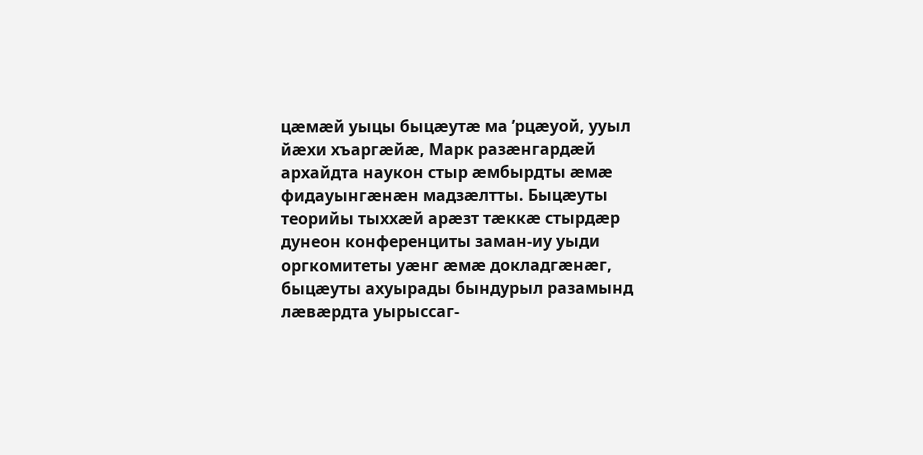цæмæй уыцы быцæутæ ма ’рцæуой, ууыл йæхи хъаргæйæ, Марк разæнгардæй архайдта наукон стыр æмбырдты æмæ фидауынгæнæн мадзæлтты. Быцæуты теорийы тыххæй арæзт тæккæ стырдæр дунеон конференциты заман-иу уыди оргкомитеты уæнг æмæ докладгæнæг, быцæуты ахуырады бындурыл разамынд лæвæрдта уырыссаг-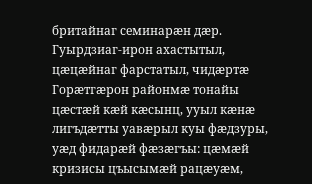бритайнаг семинарæн дæр. Гуырдзиаг-ирон ахастытыл, цæцæйнаг фарстатыл, чидæртæ Горæтгæрон районмæ тонайы цæстæй кæй кæсынц, ууыл кæнæ лигъдæтты уавæрыл куы фæдзуры, уæд фидарæй фæзæгъы: цæмæй кризисы цъысымæй рацæуæм,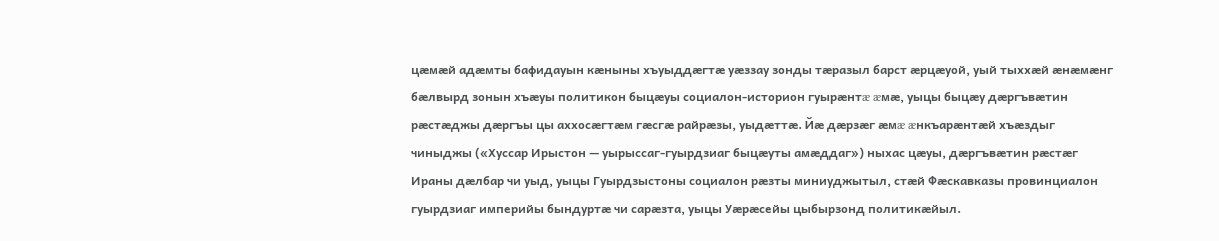цæмæй адæмты бафидауын кæныны хъуыддæгтæ уæззау зонды тæразыл барст æрцæуой, уый тыххæй æнæмæнг бæлвырд зонын хъæуы политикон быцæуы социалон-историон гуырæнтæ æмæ, уыцы быцæу дæргъвæтин рæстæджы дæргъы цы аххосæгтæм гæсгæ райрæзы, уыдæттæ. Йæ дæрзæг æмæ æнкъарæнтæй хъæздыг чиныджы («Хуссар Ирыстон — уырыссаг-гуырдзиаг быцæуты амæддаг») ныхас цæуы, дæргъвæтин рæстæг Ираны дæлбар чи уыд, уыцы Гуырдзыстоны социалон рæзты миниуджытыл, стæй Фæскавказы провинциалон гуырдзиаг империйы бындуртæ чи сарæзта, уыцы Уæрæсейы цыбырзонд политикæйыл.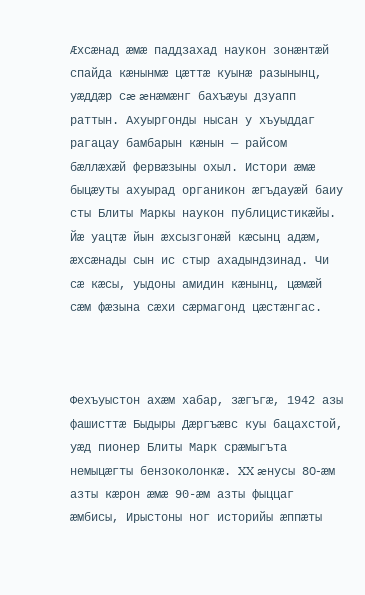Æхсæнад æмæ паддзахад наукон зонæнтæй спайда кæнынмæ цæттæ куынæ разынынц, уæддæр сæ æнæмæнг бахъæуы дзуапп раттын. Ахуыргонды нысан у хъуыддаг рагацау бамбарын кæнын — райсом бæллæхæй фервæзыны охыл. Истори æмæ быцæуты ахуырад органикон æгъдауæй баиу сты Блиты Маркы наукон публицистикæйы. Йæ уацтæ йын æхсызгонæй кæсынц адæм, æхсæнады сын ис стыр ахадындзинад. Чи сæ кæсы, уыдоны амидин кæнынц, цæмæй сæм фæзына сæхи сæрмагонд цæстæнгас.



Фехъуыстон ахæм хабар, зæгъгæ, 1942 азы фашисттæ Быдыры Дæргъæвс куы бацахстой, уæд пионер Блиты Марк срæмыгъта немыцæгты бензоколонкæ. XX æнусы 80-æм азты кæрон æмæ 90-æм азты фыццаг æмбисы, Ирыстоны ног историйы æппæты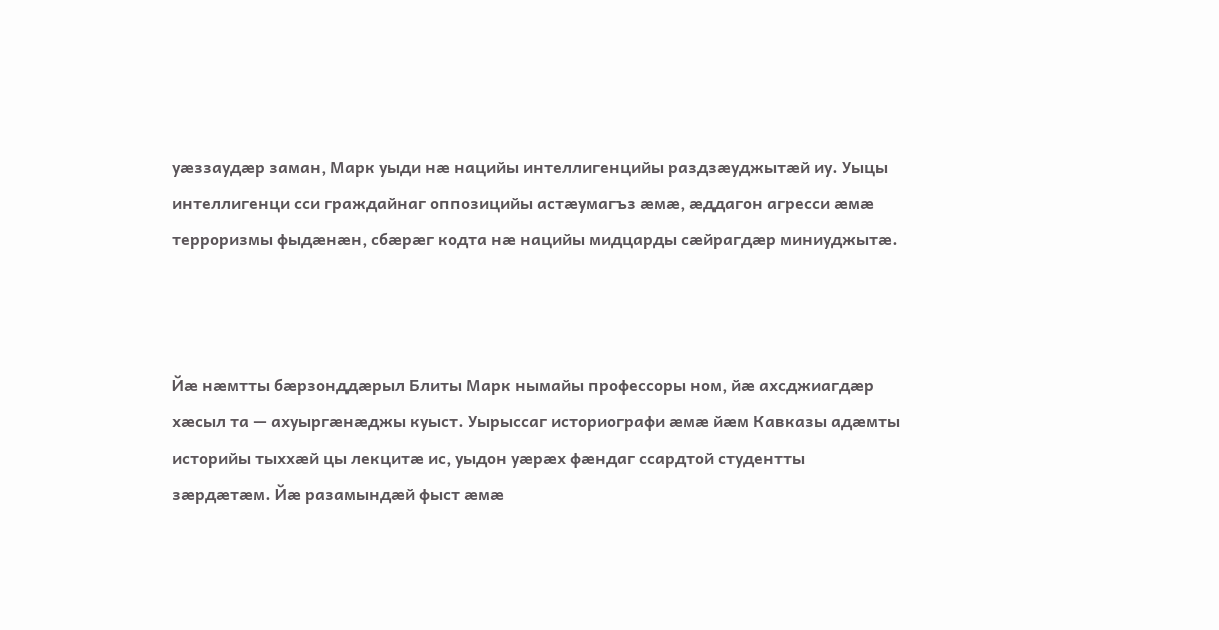уæззаудæр заман, Марк уыди нæ нацийы интеллигенцийы раздзæуджытæй иу. Уыцы интеллигенци сси граждайнаг оппозицийы астæумагъз æмæ, æддагон агресси æмæ терроризмы фыдæнæн, сбæрæг кодта нæ нацийы мидцарды сæйрагдæр миниуджытæ.



Йæ нæмтты бæрзонддæрыл Блиты Марк нымайы профессоры ном, йæ ахсджиагдæр хæсыл та — ахуыргæнæджы куыст. Уырыссаг историографи æмæ йæм Кавказы адæмты историйы тыххæй цы лекцитæ ис, уыдон уæрæх фæндаг ссардтой студентты зæрдæтæм. Йæ разамындæй фыст æмæ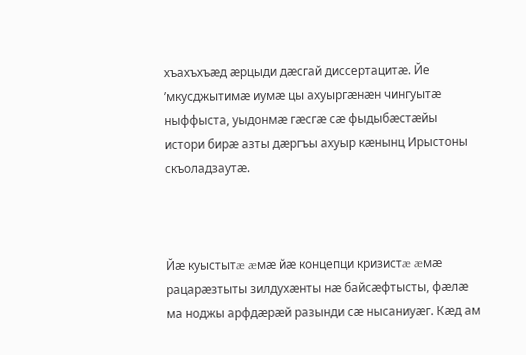хъахъхъæд æрцыди дæсгай диссертацитæ. Йе ’мкусджытимæ иумæ цы ахуыргæнæн чингуытæ ныффыста, уыдонмæ гæсгæ сæ фыдыбæстæйы истори бирæ азты дæргъы ахуыр кæнынц Ирыстоны скъоладзаутæ.



Йæ куыстытæ æмæ йæ концепци кризистæ æмæ рацарæзтыты зилдухæнты нæ байсæфтысты, фæлæ ма ноджы арфдæрæй разынди сæ нысаниуæг. Кæд ам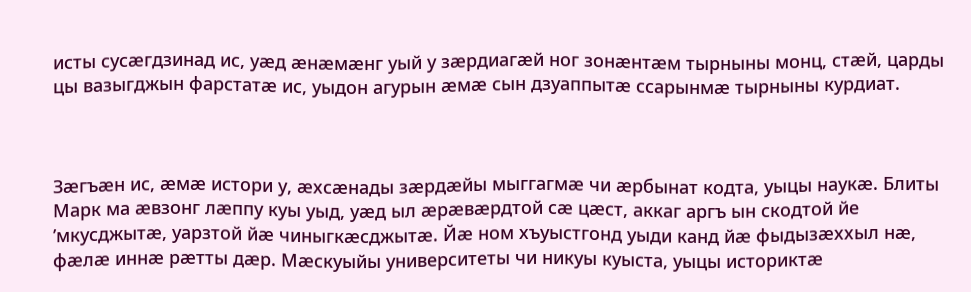исты сусæгдзинад ис, уæд æнæмæнг уый у зæрдиагæй ног зонæнтæм тырныны монц, стæй, царды цы вазыгджын фарстатæ ис, уыдон агурын æмæ сын дзуаппытæ ссарынмæ тырныны курдиат.



Зæгъæн ис, æмæ истори у, æхсæнады зæрдæйы мыггагмæ чи æрбынат кодта, уыцы наукæ. Блиты Марк ма æвзонг лæппу куы уыд, уæд ыл æрæвæрдтой сæ цæст, аккаг аргъ ын скодтой йе ’мкусджытæ, уарзтой йæ чиныгкæсджытæ. Йæ ном хъуыстгонд уыди канд йæ фыдызæххыл нæ, фæлæ иннæ рæтты дæр. Мæскуыйы университеты чи никуы куыста, уыцы историктæ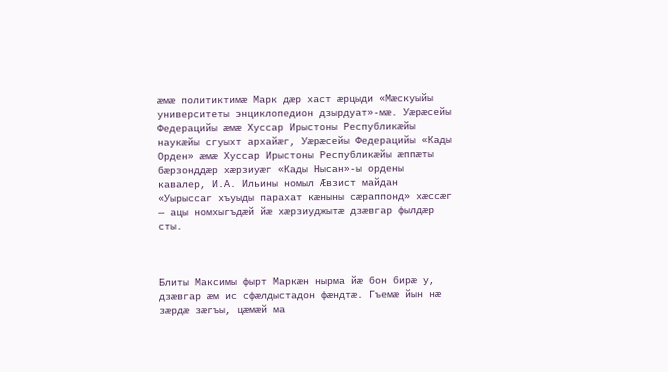æмæ политиктимæ Марк дæр хаст æрцыди «Мæскуыйы университеты энциклопедион дзырдуат»-мæ. Уæрæсейы Федерацийы æмæ Хуссар Ирыстоны Республикæйы наукæйы сгуыхт архайæг, Уæрæсейы Федерацийы «Кады Орден» æмæ Хуссар Ирыстоны Республикæйы æппæты бæрзонддæр хæрзиуæг «Кады Нысан»-ы ордены кавалер, И.А. Ильины номыл Æвзист майдан «Уырыссаг хъуыды парахат кæныны сæраппонд» хæссæг — ацы номхыгъдæй йæ хæрзиуджытæ дзæвгар фылдæр сты.



Блиты Максимы фырт Маркæн нырма йæ бон бирæ у, дзæвгар æм ис сфæлдыстадон фæндтæ. Гъемæ йын нæ зæрдæ зæгъы, цæмæй ма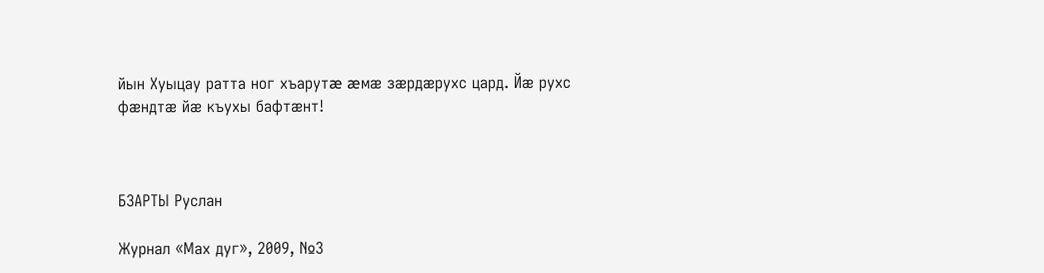йын Хуыцау ратта ног хъарутæ æмæ зæрдæрухс цард. Йæ рухс фæндтæ йæ къухы бафтæнт!



БЗАРТЫ Руслан

Журнал «Мах дуг», 2009, №3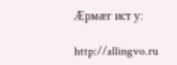Æрмæг ист у:

http://allingvo.ru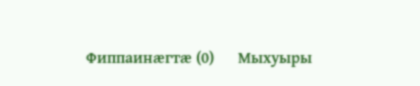Фиппаинæгтæ (0)      Мыхуыры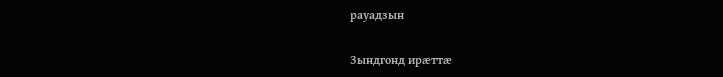рауадзын

Зындгонд ирæттæ